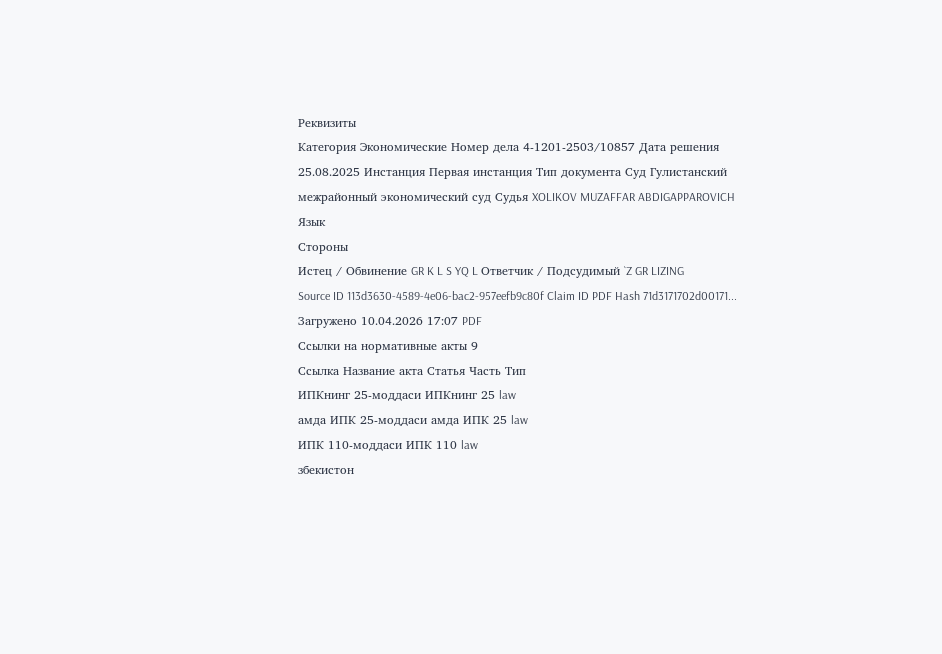Реквизиты
Категория Экономические Номер дела 4-1201-2503/10857 Дата решения 25.08.2025 Инстанция Первая инстанция Тип документа Суд Гулистанский межрайонный экономический суд Судья XOLIKOV MUZAFFAR ABDIGAPPAROVICH Язык
Стороны
Истец / Обвинение GR K L S YQ L Ответчик / Подсудимый `Z GR LIZING
Source ID 113d3630-4589-4e06-bac2-957eefb9c80f Claim ID PDF Hash 71d3171702d00171... Загружено 10.04.2026 17:07 PDF
Ссылки на нормативные акты 9
Ссылка Название акта Статья Часть Тип
ИПКнинг 25-моддаси ИПКнинг 25 law
амда ИПК 25-моддаси амда ИПК 25 law
ИПК 110-моддаси ИПК 110 law
збекистон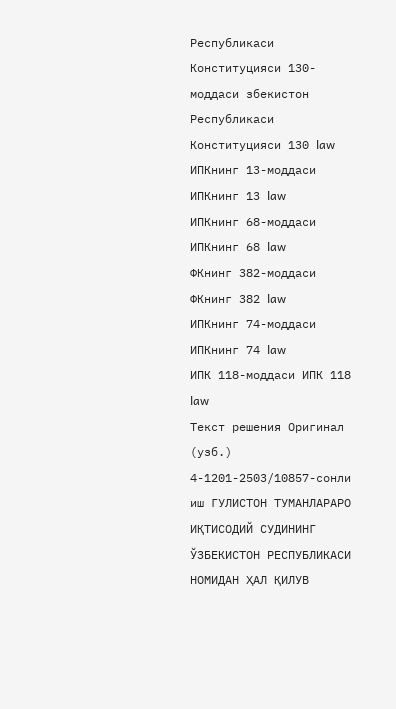Республикаси Конституцияси 130-моддаси збекистон Республикаси Конституцияси 130 law
ИПКнинг 13-моддаси ИПКнинг 13 law
ИПКнинг 68-моддаси ИПКнинг 68 law
ФКнинг 382-моддаси ФКнинг 382 law
ИПКнинг 74-моддаси ИПКнинг 74 law
ИПК 118-моддаси ИПК 118 law
Текст решения Оригинал (узб.)
4-1201-2503/10857-сонли иш ГУЛИСТОН ТУМАНЛАРАРО ИҚТИСОДИЙ СУДИНИНГ ЎЗБЕКИСТОН РЕСПУБЛИКАСИ НОМИДАН ҲАЛ ҚИЛУВ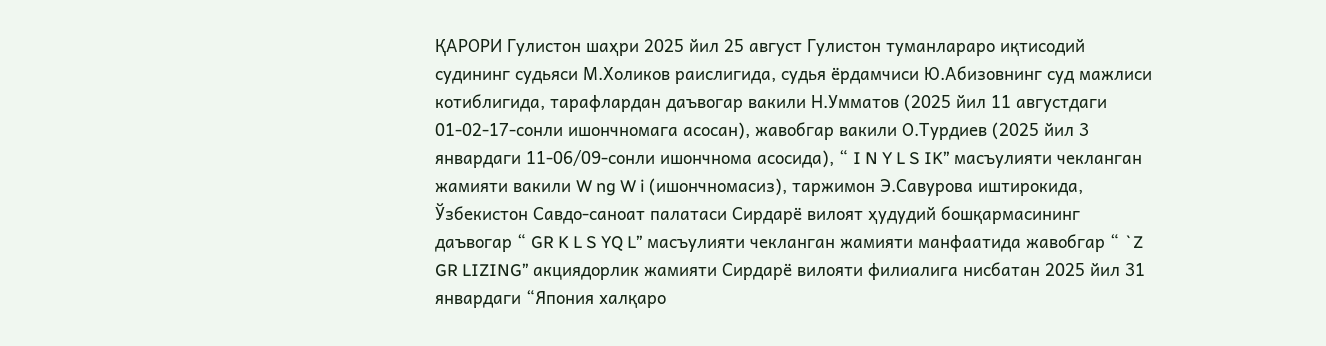ҚАРОРИ Гулистон шаҳри 2025 йил 25 август Гулистон туманлараро иқтисодий судининг судьяси М.Холиков раислигида, судья ёрдамчиси Ю.Абизовнинг суд мажлиси котиблигида, тарафлардан даъвогар вакили Н.Умматов (2025 йил 11 августдаги 01-02-17-сонли ишончномага асосан), жавобгар вакили О.Турдиев (2025 йил 3 январдаги 11-06/09-сонли ишончнома асосида), “ I N Y L S IK” масъулияти чекланган жамияти вакили W ng W i (ишончномасиз), таржимон Э.Савурова иштирокида, Ўзбекистон Савдо-саноат палатаси Сирдарё вилоят ҳудудий бошқармасининг даъвогар “ GR K L S YQ L” масъулияти чекланган жамияти манфаатида жавобгар “ `Z GR LIZING” акциядорлик жамияти Сирдарё вилояти филиалига нисбатан 2025 йил 31 январдаги “Япония халқаро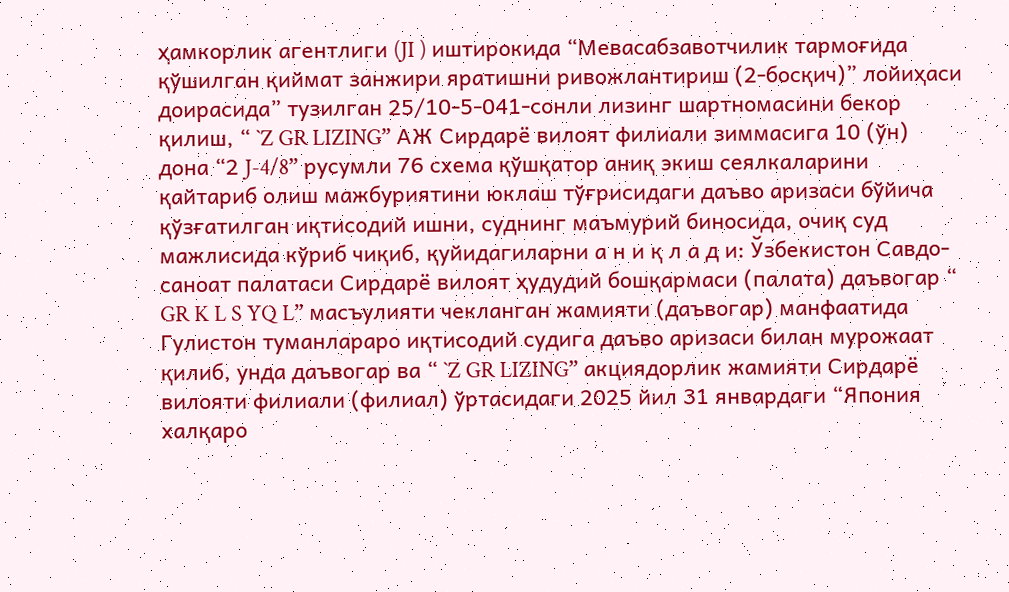ҳамкорлик агентлиги (JI ) иштирокида “Мевасабзавотчилик тармоғида қўшилган қиймат занжири яратишни ривожлантириш (2-босқич)” лойиҳаси доирасида” тузилган 25/10-5-041-сонли лизинг шартномасини бекор қилиш, “ `Z GR LIZING” АЖ Сирдарё вилоят филиали зиммасига 10 (ўн) дона “2 J-4/8” русумли 76 схема қўшқатор аниқ экиш сеялкаларини қайтариб олиш мажбуриятини юклаш тўғрисидаги даъво аризаси бўйича қўзғатилган иқтисодий ишни, суднинг маъмурий биносида, очиқ суд мажлисида кўриб чиқиб, қуйидагиларни а н и қ л а д и: Ўзбекистон Савдо-саноат палатаси Сирдарё вилоят ҳудудий бошқармаси (палата) даъвогар “ GR K L S YQ L” масъулияти чекланган жамияти (даъвогар) манфаатида Гулистон туманлараро иқтисодий судига даъво аризаси билан мурожаат қилиб, унда даъвогар ва “ `Z GR LIZING” акциядорлик жамияти Сирдарё вилояти филиали (филиал) ўртасидаги 2025 йил 31 январдаги “Япония халқаро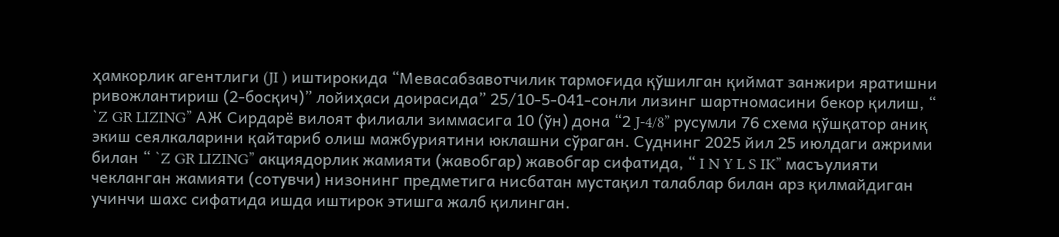ҳамкорлик агентлиги (JI ) иштирокида “Мевасабзавотчилик тармоғида қўшилган қиймат занжири яратишни ривожлантириш (2-босқич)” лойиҳаси доирасида” 25/10-5-041-сонли лизинг шартномасини бекор қилиш, “ `Z GR LIZING” АЖ Сирдарё вилоят филиали зиммасига 10 (ўн) дона “2 J-4/8” русумли 76 схема қўшқатор аниқ экиш сеялкаларини қайтариб олиш мажбуриятини юклашни сўраган. Суднинг 2025 йил 25 июлдаги ажрими билан “ `Z GR LIZING” акциядорлик жамияти (жавобгар) жавобгар сифатида, “ I N Y L S IK” масъулияти чекланган жамияти (сотувчи) низонинг предметига нисбатан мустақил талаблар билан арз қилмайдиган учинчи шахс сифатида ишда иштирок этишга жалб қилинган.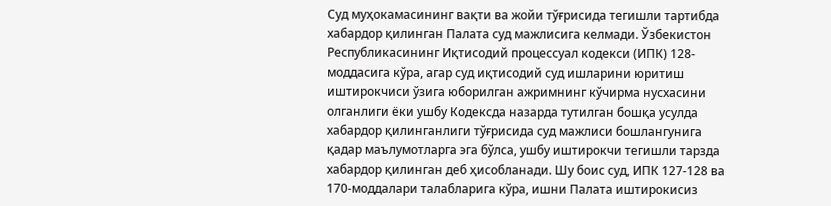Суд муҳокамасининг вақти ва жойи тўғрисида тегишли тартибда хабардор қилинган Палата суд мажлисига келмади. Ўзбекистон Республикасининг Иқтисодий процессуал кодекси (ИПК) 128-моддасига кўра, агар суд иқтисодий суд ишларини юритиш иштирокчиси ўзига юборилган ажримнинг кўчирма нусхасини олганлиги ёки ушбу Кодексда назарда тутилган бошқа усулда хабардор қилинганлиги тўғрисида суд мажлиси бошлангунига қадар маълумотларга эга бўлса, ушбу иштирокчи тегишли тарзда хабардор қилинган деб ҳисобланади. Шу боис суд, ИПК 127-128 ва 170-моддалари талабларига кўра, ишни Палата иштирокисиз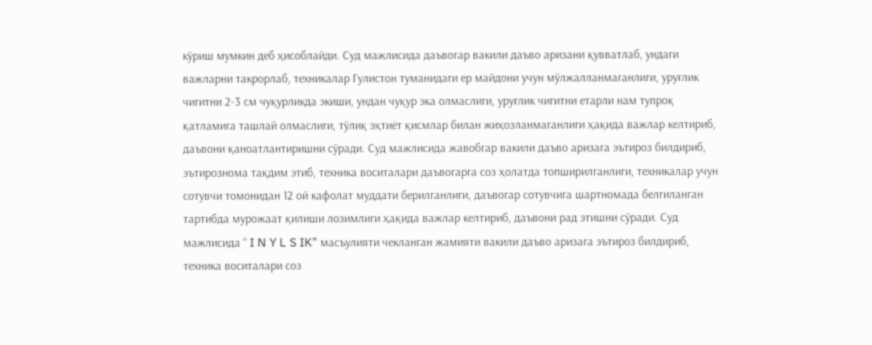кўриш мумкин деб ҳисоблайди. Суд мажлисида даъвогар вакили даъво аризани қувватлаб, ундаги важларни такрорлаб, техникалар Гулистон туманидаги ер майдони учун мўлжалланмаганлиги, уруғлик чигитни 2-3 см чуқурликда экиши, ундан чуқур эка олмаслиги, уруғлик чигитни етарли нам тупроқ қатламига ташлай олмаслиги, тўлиқ эҳтиёт қисмлар билан жиҳозланмаганлиги ҳақида важлар келтириб, даъвони қаноатлантиришни сўради. Суд мажлисида жавобгар вакили даъво аризага эътироз билдириб, эътирознома тақдим этиб, техника воситалари даъвогарга соз ҳолатда топширилганлиги, техникалар учун сотувчи томонидан 12 ой кафолат муддати берилганлиги, даъвогар сотувчига шартномада белгиланган тартибда мурожаат қилиши лозимлиги ҳақида важлар келтириб, даъвони рад этишни сўради. Суд мажлисида “ I N Y L S IK” масъулияти чекланган жамияти вакили даъво аризага эътироз билдириб, техника воситалари соз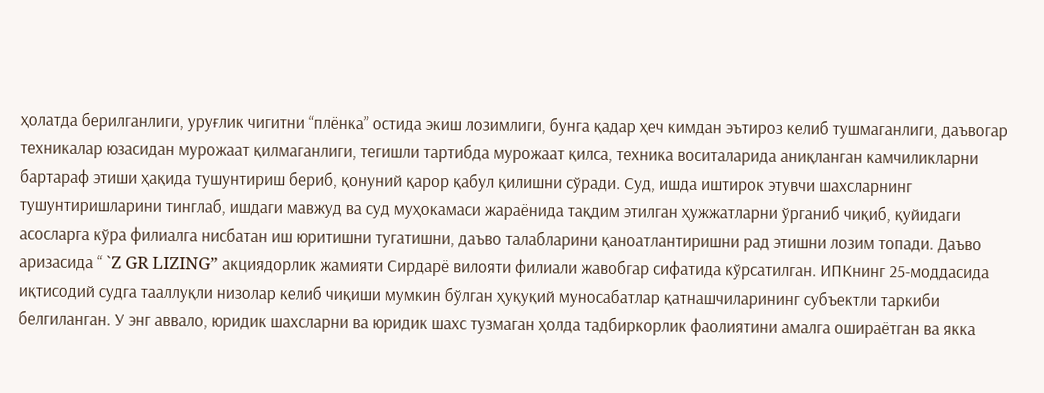ҳолатда берилганлиги, уруғлик чигитни “плёнка” остида экиш лозимлиги, бунга қадар ҳеч кимдан эътироз келиб тушмаганлиги, даъвогар техникалар юзасидан мурожаат қилмаганлиги, тегишли тартибда мурожаат қилса, техника воситаларида аниқланган камчиликларни бартараф этиши ҳақида тушунтириш бериб, қонуний қарор қабул қилишни сўради. Суд, ишда иштирок этувчи шахсларнинг тушунтиришларини тинглаб, ишдаги мавжуд ва суд муҳокамаси жараёнида тақдим этилган ҳужжатларни ўрганиб чиқиб, қуйидаги асосларга кўра филиалга нисбатан иш юритишни тугатишни, даъво талабларини қаноатлантиришни рад этишни лозим топади. Даъво аризасида “ `Z GR LIZING” акциядорлик жамияти Сирдарё вилояти филиали жавобгар сифатида кўрсатилган. ИПКнинг 25-моддасида иқтисодий судга тааллуқли низолар келиб чиқиши мумкин бўлган ҳуқуқий муносабатлар қатнашчиларининг субъектли таркиби белгиланган. У энг аввало, юридик шахсларни ва юридик шахс тузмаган ҳолда тадбиркорлик фаолиятини амалга ошираётган ва якка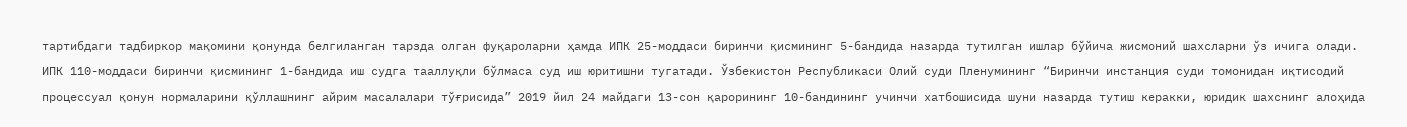тартибдаги тадбиркор мақомини қонунда белгиланган тарзда олган фуқароларни ҳамда ИПК 25-моддаси биринчи қисмининг 5-бандида назарда тутилган ишлар бўйича жисмоний шахсларни ўз ичига олади. ИПК 110-моддаси биринчи қисмининг 1-бандида иш судга тааллуқли бўлмаса суд иш юритишни тугатади. Ўзбекистон Республикаси Олий суди Пленумининг “Биринчи инстанция суди томонидан иқтисодий процессуал қонун нормаларини қўллашнинг айрим масалалари тўғрисида” 2019 йил 24 майдаги 13-сон қарорининг 10-бандининг учинчи хатбошисида шуни назарда тутиш керакки, юридик шахснинг алоҳида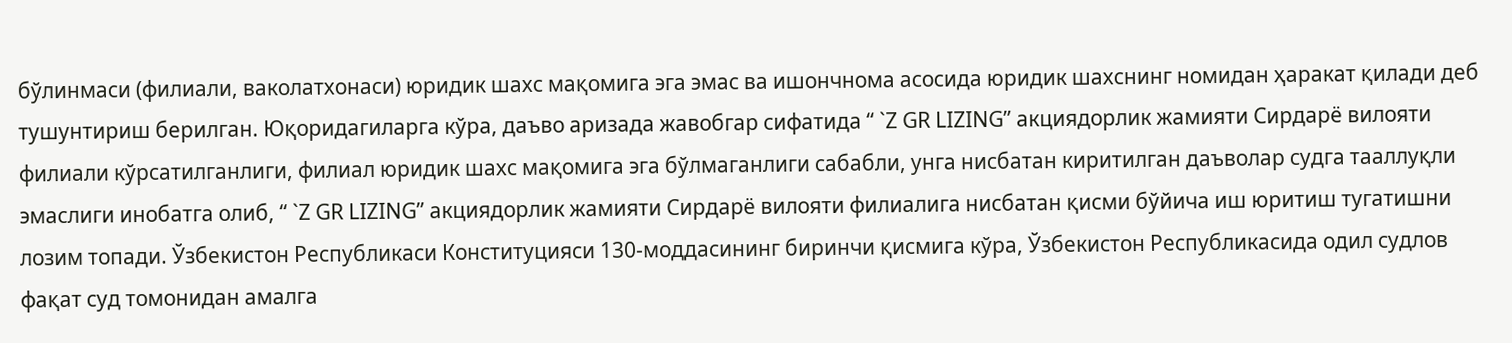бўлинмаси (филиали, ваколатхонаси) юридик шахс мақомига эга эмас ва ишончнома асосида юридик шахснинг номидан ҳаракат қилади деб тушунтириш берилган. Юқоридагиларга кўра, даъво аризада жавобгар сифатида “ `Z GR LIZING” акциядорлик жамияти Сирдарё вилояти филиали кўрсатилганлиги, филиал юридик шахс мақомига эга бўлмаганлиги сабабли, унга нисбатан киритилган даъволар судга тааллуқли эмаслиги инобатга олиб, “ `Z GR LIZING” акциядорлик жамияти Сирдарё вилояти филиалига нисбатан қисми бўйича иш юритиш тугатишни лозим топади. Ўзбекистон Республикаси Конституцияси 130-моддасининг биринчи қисмига кўра, Ўзбекистон Республикасида одил судлов фақат суд томонидан амалга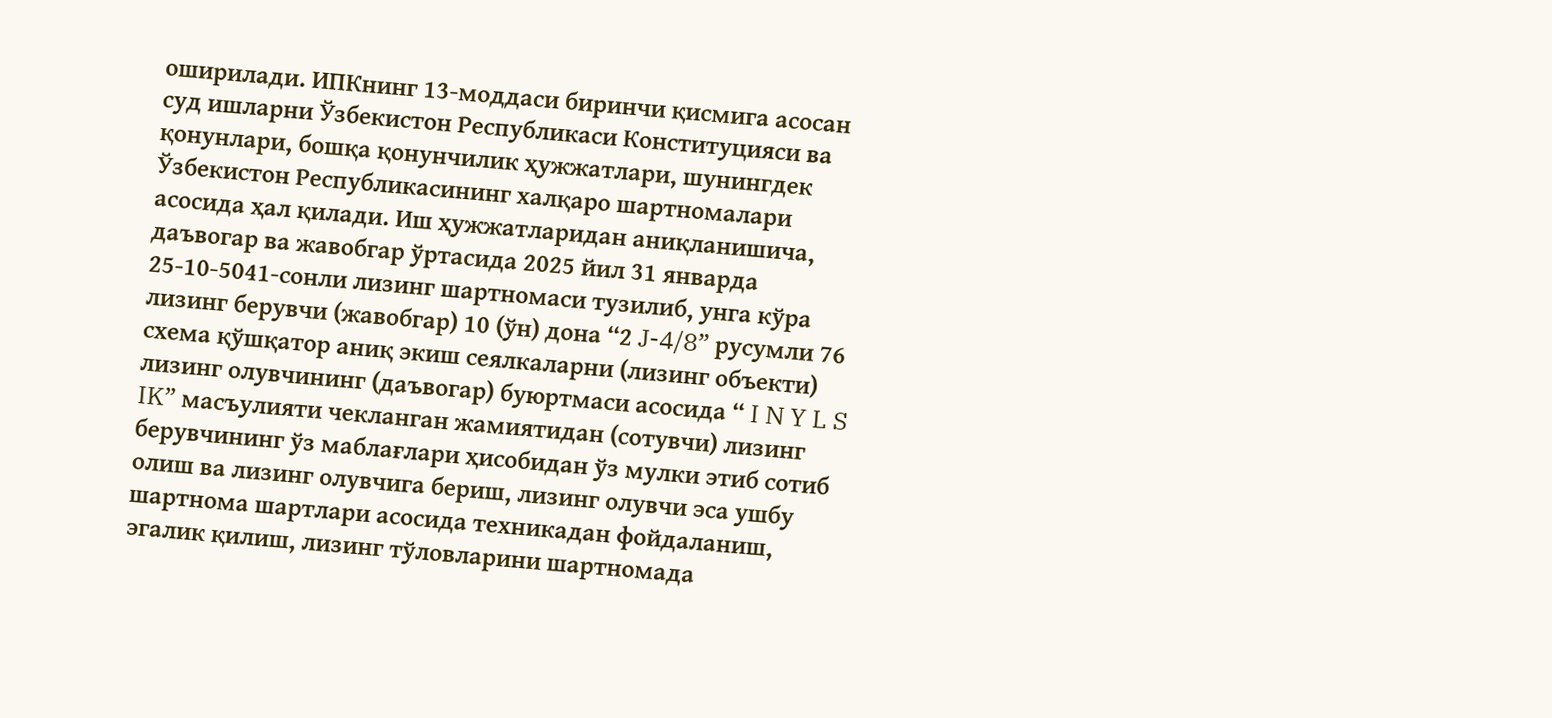оширилади. ИПКнинг 13-моддаси биринчи қисмига асосан суд ишларни Ўзбекистон Республикаси Конституцияси ва қонунлари, бошқа қонунчилик ҳужжатлари, шунингдек Ўзбекистон Республикасининг халқаро шартномалари асосида ҳал қилади. Иш ҳужжатларидан аниқланишича, даъвогар ва жавобгар ўртасида 2025 йил 31 январда 25-10-5041-сонли лизинг шартномаси тузилиб, унга кўра лизинг берувчи (жавобгар) 10 (ўн) дона “2 J-4/8” русумли 76 схема қўшқатор аниқ экиш сеялкаларни (лизинг объекти) лизинг олувчининг (даъвогар) буюртмаси асосида “ I N Y L S IK” масъулияти чекланган жамиятидан (сотувчи) лизинг берувчининг ўз маблағлари ҳисобидан ўз мулки этиб сотиб олиш ва лизинг олувчига бериш, лизинг олувчи эса ушбу шартнома шартлари асосида техникадан фойдаланиш, эгалик қилиш, лизинг тўловларини шартномада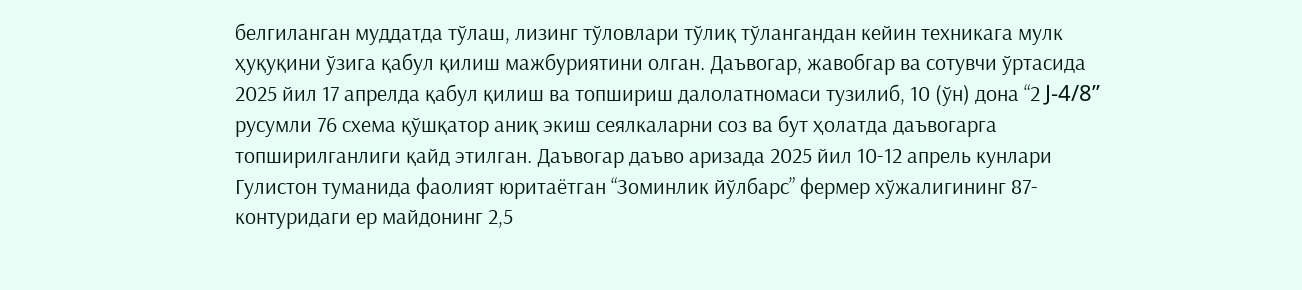белгиланган муддатда тўлаш, лизинг тўловлари тўлиқ тўлангандан кейин техникага мулк ҳуқуқини ўзига қабул қилиш мажбуриятини олган. Даъвогар, жавобгар ва сотувчи ўртасида 2025 йил 17 апрелда қабул қилиш ва топшириш далолатномаси тузилиб, 10 (ўн) дона “2 J-4/8” русумли 76 схема қўшқатор аниқ экиш сеялкаларни соз ва бут ҳолатда даъвогарга топширилганлиги қайд этилган. Даъвогар даъво аризада 2025 йил 10-12 апрель кунлари Гулистон туманида фаолият юритаётган “Зоминлик йўлбарс” фермер хўжалигининг 87-контуридаги ер майдонинг 2,5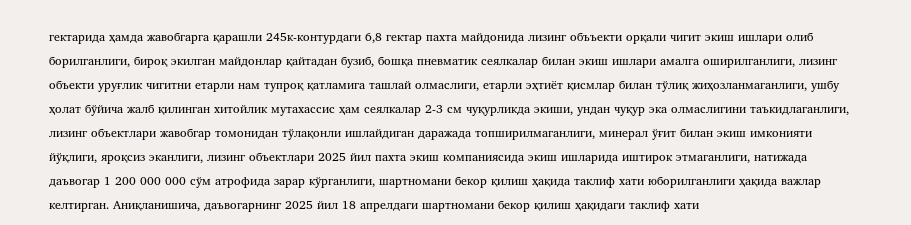гектарида ҳамда жавобгарга қарашли 245к-контурдаги 6,8 гектар пахта майдонида лизинг объъекти орқали чигит экиш ишлари олиб борилганлиги, бироқ экилган майдонлар қайтадан бузиб, бошқа пневматик сеялкалар билан экиш ишлари амалга оширилганлиги, лизинг объекти уруғлик чигитни етарли нам тупроқ қатламига ташлай олмаслиги, етарли эҳтиёт қисмлар билан тўлиқ жиҳозланмаганлиги, ушбу ҳолат бўйича жалб қилинган хитойлик мутахассис ҳам сеялкалар 2-3 см чуқурликда экиши, ундан чуқур эка олмаслигини таъкидлаганлиги, лизинг объектлари жавобгар томонидан тўлақонли ишлайдиган даражада топширилмаганлиги, минерал ўғит билан экиш имконияти йўқлиги, яроқсиз эканлиги, лизинг объектлари 2025 йил пахта экиш компаниясида экиш ишларида иштирок этмаганлиги, натижада даъвогар 1 200 000 000 сўм атрофида зарар кўрганлиги, шартномани бекор қилиш ҳақида таклиф хати юборилганлиги ҳақида важлар келтирган. Аниқланишича, даъвогарнинг 2025 йил 18 апрелдаги шартномани бекор қилиш ҳақидаги таклиф хати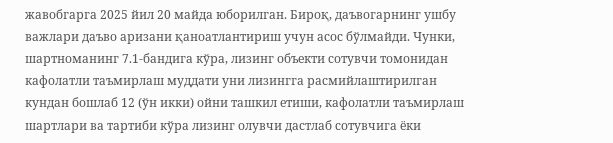жавобгарга 2025 йил 20 майда юборилган. Бироқ, даъвогарнинг ушбу важлари даъво аризани қаноатлантириш учун асос бўлмайди. Чунки, шартноманинг 7.1-бандига кўра, лизинг объекти сотувчи томонидан кафолатли таъмирлаш муддати уни лизингга расмийлаштирилган кундан бошлаб 12 (ўн икки) ойни ташкил етиши, кафолатли таъмирлаш шартлари ва тартиби кўра лизинг олувчи дастлаб сотувчига ёки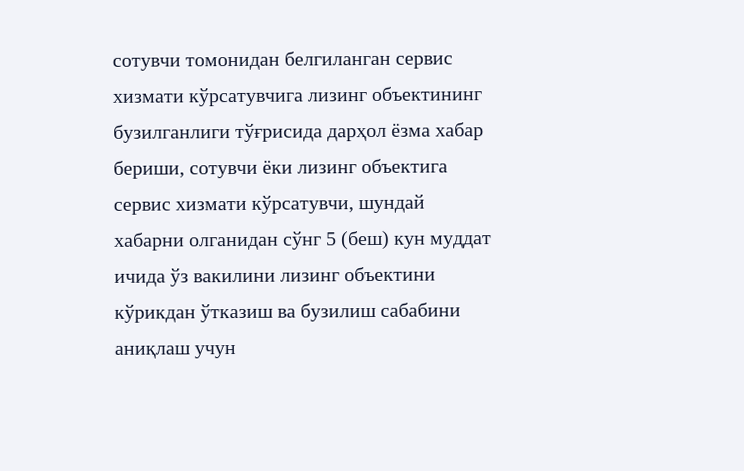сотувчи томонидан белгиланган сервис хизмати кўрсатувчига лизинг объектининг бузилганлиги тўғрисида дарҳол ёзма хабар бериши, сотувчи ёки лизинг объектига сервис хизмати кўрсатувчи, шундай хабарни олганидан сўнг 5 (беш) кун муддат ичида ўз вакилини лизинг объектини кўрикдан ўтказиш ва бузилиш сабабини аниқлаш учун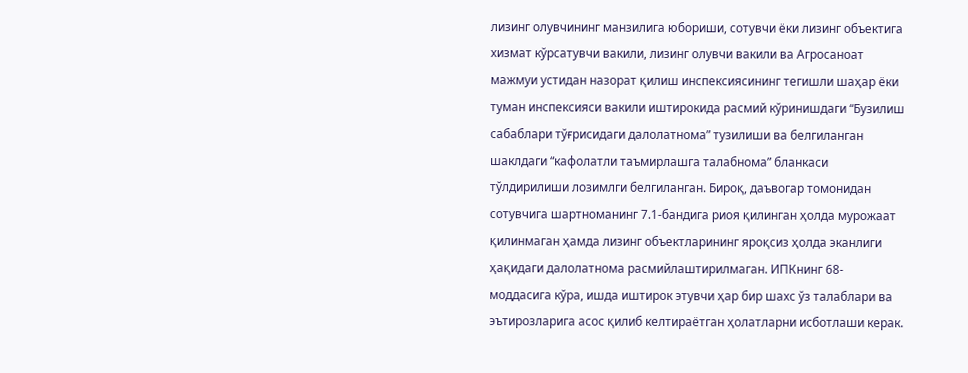лизинг олувчининг манзилига юбориши, сотувчи ёки лизинг объектига хизмат кўрсатувчи вакили, лизинг олувчи вакили ва Агросаноат мажмуи устидан назорат қилиш инспексиясининг тегишли шаҳар ёки туман инспексияси вакили иштирокида расмий кўринишдаги “Бузилиш сабаблари тўғрисидаги далолатнома” тузилиши ва белгиланган шаклдаги “кафолатли таъмирлашга талабнома” бланкаси тўлдирилиши лозимлги белгиланган. Бироқ, даъвогар томонидан сотувчига шартноманинг 7.1-бандига риоя қилинган ҳолда мурожаат қилинмаган ҳамда лизинг объектларининг яроқсиз ҳолда эканлиги ҳақидаги далолатнома расмийлаштирилмаган. ИПКнинг 68-моддасига кўра, ишда иштирок этувчи ҳар бир шахс ўз талаблари ва эътирозларига асос қилиб келтираётган ҳолатларни исботлаши керак.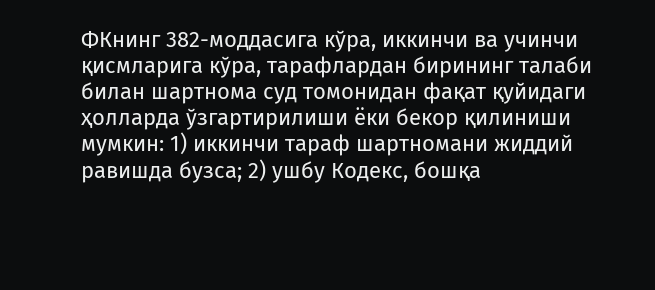ФКнинг 382-моддасига кўра, иккинчи ва учинчи қисмларига кўра, тарафлардан бирининг талаби билан шартнома суд томонидан фақат қуйидаги ҳолларда ўзгартирилиши ёки бекор қилиниши мумкин: 1) иккинчи тараф шартномани жиддий равишда бузса; 2) ушбу Кодекс, бошқа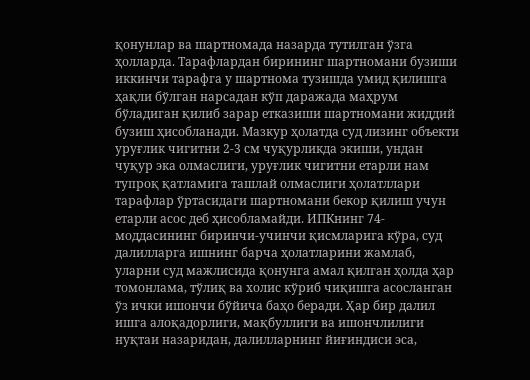қонунлар ва шартномада назарда тутилган ўзга ҳолларда. Тарафлардан бирининг шартномани бузиши иккинчи тарафга у шартнома тузишда умид қилишга ҳақли бўлган нарсадан кўп даражада маҳрум бўладиган қилиб зарар етказиши шартномани жиддий бузиш ҳисобланади. Мазкур ҳолатда суд лизинг объекти уруғлик чигитни 2-3 см чуқурликда экиши, ундан чуқур эка олмаслиги, уруғлик чигитни етарли нам тупроқ қатламига ташлай олмаслиги ҳолатллари тарафлар ўртасидаги шартномани бекор қилиш учун етарли асос деб ҳисобламайди. ИПКнинг 74-моддасининг биринчи-учинчи қисмларига кўра, суд далилларга ишнинг барча ҳолатларини жамлаб, уларни суд мажлисида қонунга амал қилган ҳолда ҳар томонлама, тўлиқ ва холис кўриб чиқишга асосланган ўз ички ишончи бўйича баҳо беради. Ҳар бир далил ишга алоқадорлиги, мақбуллиги ва ишончлилиги нуқтаи назаридан, далилларнинг йиғиндиси эса,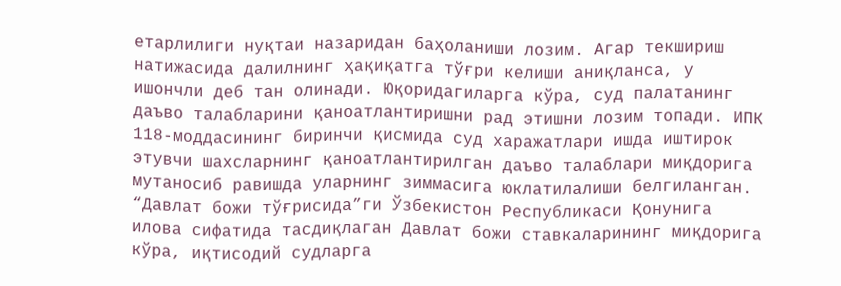етарлилиги нуқтаи назаридан баҳоланиши лозим. Агар текшириш натижасида далилнинг ҳақиқатга тўғри келиши аниқланса, у ишончли деб тан олинади. Юқоридагиларга кўра, суд палатанинг даъво талабларини қаноатлантиришни рад этишни лозим топади. ИПК 118-моддасининг биринчи қисмида суд харажатлари ишда иштирок этувчи шахсларнинг қаноатлантирилган даъво талаблари миқдорига мутаносиб равишда уларнинг зиммасига юклатилалиши белгиланган. “Давлат божи тўғрисида”ги Ўзбекистон Республикаси Қонунига илова сифатида тасдиқлаган Давлат божи ставкаларининг миқдорига кўра, иқтисодий судларга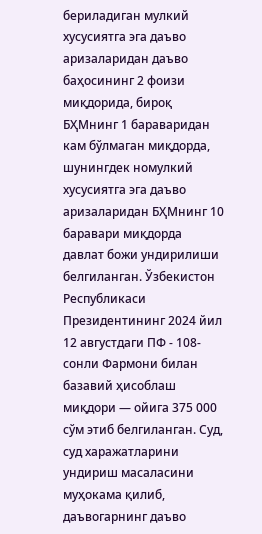бериладиган мулкий хусусиятга эга даъво аризаларидан даъво баҳосининг 2 фоизи миқдорида, бироқ БҲМнинг 1 бараваридан кам бўлмаган миқдорда, шунингдек номулкий хусусиятга эга даъво аризаларидан БҲМнинг 10 баравари миқдорда давлат божи ундирилиши белгиланган. Ўзбекистон Республикаси Президентининг 2024 йил 12 августдаги ПФ - 108-сонли Фармони билан базавий ҳисоблаш миқдори — ойига 375 000 сўм этиб белгиланган. Суд, суд харажатларини ундириш масаласини муҳокама қилиб, даъвогарнинг даъво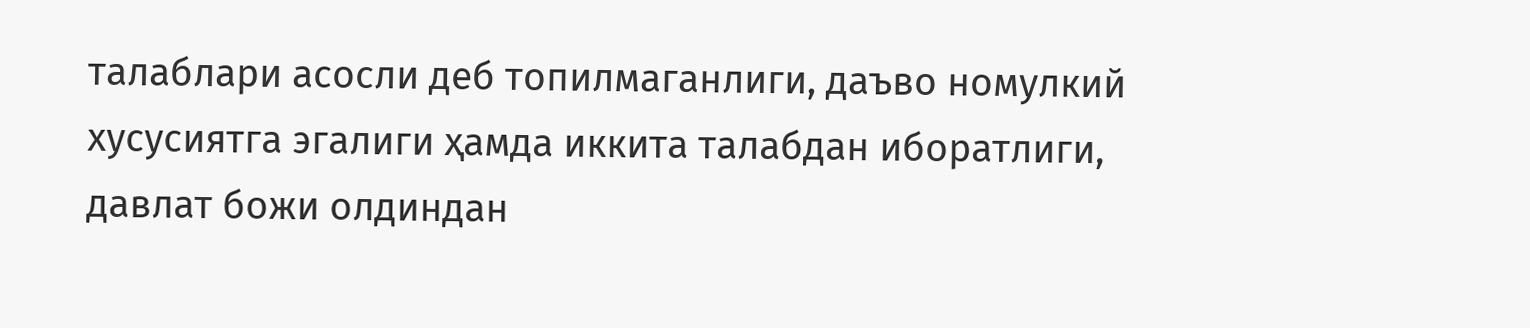талаблари асосли деб топилмаганлиги, даъво номулкий хусусиятга эгалиги ҳамда иккита талабдан иборатлиги, давлат божи олдиндан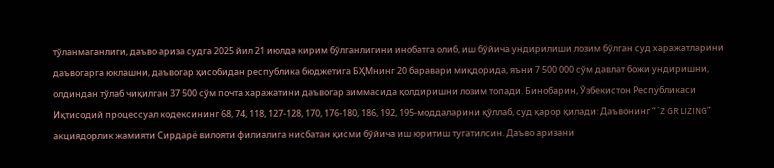тўланмаганлиги, даъво ариза судга 2025 йил 21 июлда кирим бўлганлигини инобатга олиб, иш бўйича ундирилиши лозим бўлган суд харажатларини даъвогарга юклашни, даъвогар ҳисобидан республика бюджетига БҲМнинг 20 баравари миқдорида, яъни 7 500 000 сўм давлат божи ундиришни, олдиндан тўлаб чиқилган 37 500 сўм почта харажатини даъвогар зиммасида қолдиришни лозим топади. Бинобарин, Ўзбекистон Республикаси Иқтисодий процессуал кодексининг 68, 74, 118, 127-128, 170, 176-180, 186, 192, 195-моддаларини қўллаб, суд қарор қилади: Даъвонинг “ `Z GR LIZING” акциядорлик жамияти Сирдарё вилояти филиалига нисбатан қисми бўйича иш юритиш тугатилсин. Даъво аризани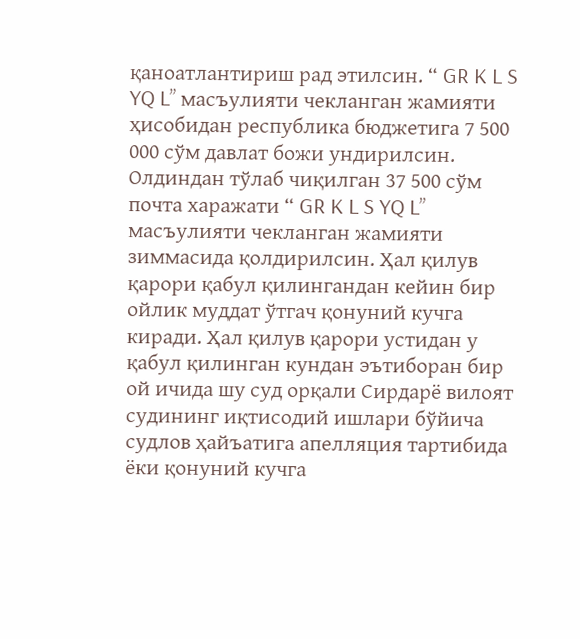қаноатлантириш рад этилсин. “ GR K L S YQ L” масъулияти чекланган жамияти ҳисобидан республика бюджетига 7 500 000 сўм давлат божи ундирилсин. Олдиндан тўлаб чиқилган 37 500 сўм почта харажати “ GR K L S YQ L” масъулияти чекланган жамияти зиммасида қолдирилсин. Ҳал қилув қарори қабул қилингандан кейин бир ойлик муддат ўтгач қонуний кучга киради. Ҳал қилув қарори устидан у қабул қилинган кундан эътиборан бир ой ичида шу суд орқали Сирдарё вилоят судининг иқтисодий ишлари бўйича судлов ҳайъатига апелляция тартибида ёки қонуний кучга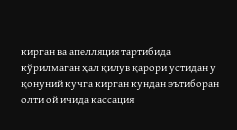кирган ва апелляция тартибида кўрилмаган ҳал қилув қарори устидан у қонуний кучга кирган кундан эътиборан олти ой ичида кассация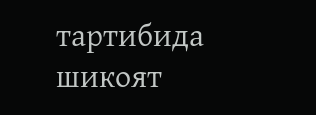тартибида шикоят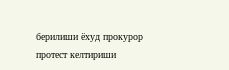берилиши ёхуд прокурор протест келтириши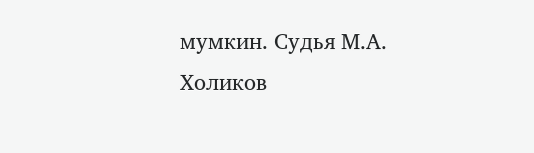мумкин. Судья М.А. Холиков